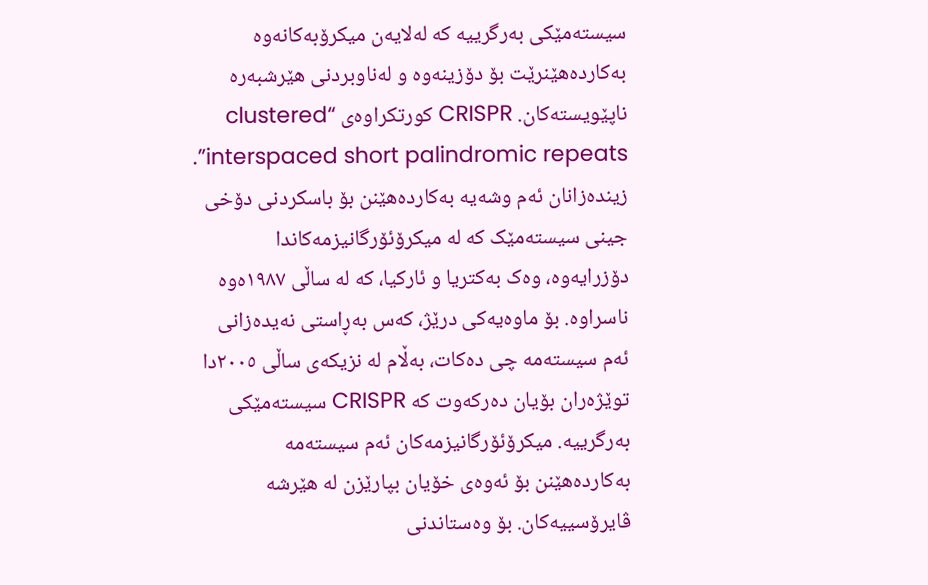سیستەمێکی بەرگرییە کە لەلایەن میکرۆبەکانەوە بەکاردەهێنرێت بۆ دۆزینەوە و لەناوبردنی هێرشبەرە ناپێویستەکان. CRISPR کورتکراوەی “clustered interspaced short palindromic repeats”. زیندەزانان ئەم وشەیە بەکاردەهێنن بۆ باسکردنی دۆخی جینی سیستەمێک کە لە میکرۆئۆرگانیزمەکاندا دۆزرایەوە، وەک بەکتریا و ئارکیا، کە لە ساڵی ١٩٨٧ەوە ناسراوە. بۆ ماوەیەکی درێژ، کەس بەڕاستی نەیدەزانی ئەم سیستەمە چی دەکات، بەڵام لە نزیکەی ساڵی ٢٠٠٥دا توێژەران بۆیان دەرکەوت کە CRISPR سیستەمێکی بەرگرییە. میکرۆئۆرگانیزمەکان ئەم سیستەمە بەکاردەهێنن بۆ ئەوەی خۆیان بپارێزن لە هێرشە ڤایرۆسییەکان. بۆ وەستاندنی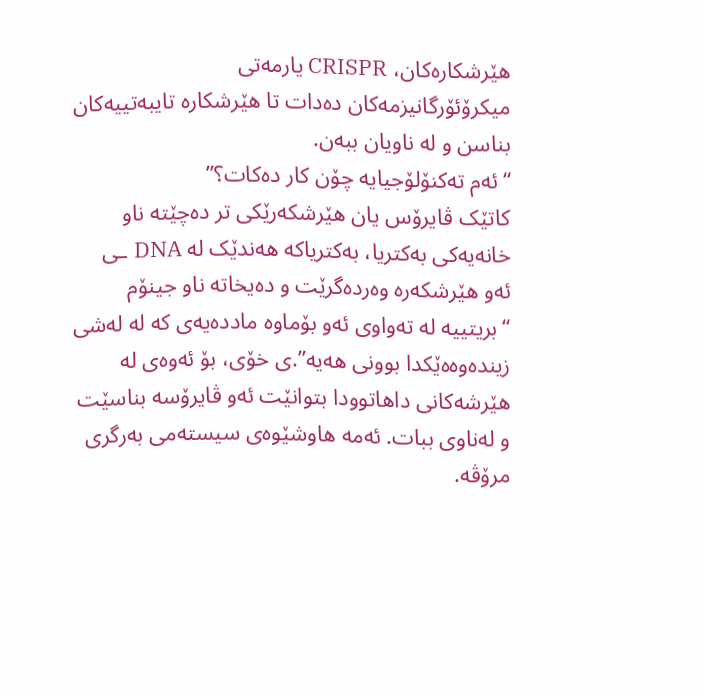هێرشکارەکان، CRISPR یارمەتی میکرۆئۆرگانیزمەکان دەدات تا هێرشکارە تایبەتییەکان بناسن و لە ناویان ببەن.
“ئەم تەکنۆلۆجیایە چۆن کار دەکات؟”
کاتێک ڤایرۆس یان هێرشکەرێکی تر دەچێتە ناو خانەیەکی بەکتریا، بەکتریاکە هەندێک لە DNA ـی ئەو هێرشکەرە وەردەگرێت و دەیخاتە ناو جینۆم “بریتییە لە تەواوی ئەو بۆماوە ماددەیەی کە لە لەشی زیندەوەەێکدا بوونی ھەیە”.ی خۆی، بۆ ئەوەی لە هێرشەکانی داهاتوودا بتوانێت ئەو ڤایرۆسە بناسێت و لەناوی ببات. ئەمە هاوشێوەی سیستەمی بەرگری مرۆڤە.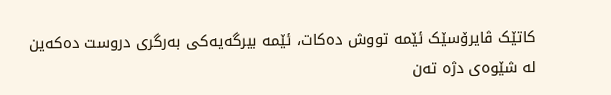کاتێک ڤایرۆسێک ئێمە تووش دەکات، ئێمە بیرگەیەکی بەرگری دروست دەکەین لە شێوەی دژە تەن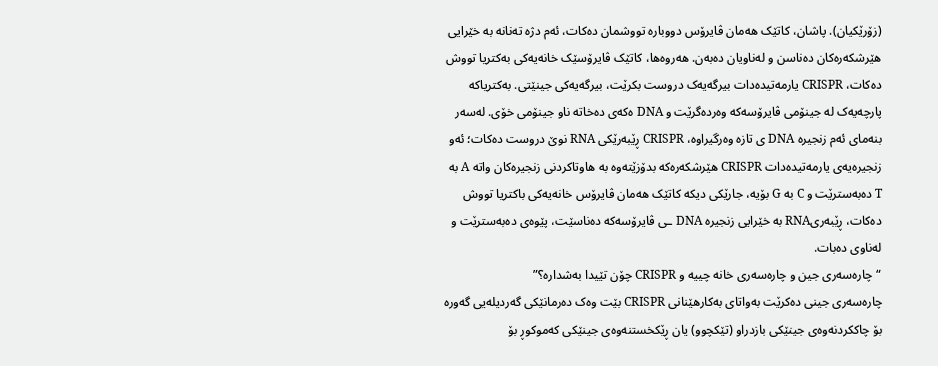(زۆرێکیان). پاشان، کاتێک هەمان ڤایرۆس دووبارە تووشمان دەکات، ئەم دژە تەنانە بە خێرایی هێرشکەرەکان دەناسن و لەناویان دەبەن. هەروەها، کاتێک ڤایرۆسێک خانەیەکی بەکتریا تووش دەکات، CRISPR یارمەتیدەدات بیرگەیەک دروست بکرێت، بیرگەیەکی جینێتی. بەکتریاکە پارچەیەک لە جینۆمی ڤایرۆسەکە وەردەگرێت و DNA ەکەی دەخاتە ناو جینۆمی خۆی. لەسەر بنەمای ئەم زنجیرە DNA ی تازە وەرگیراوە، CRISPR ڕێبەرێکی RNA نوێ دروست دەکات؛ ئەو زنجیرەیەی یارمەتیدەدات CRISPR هێرشکەرەکە بدۆزێتەوە بە هاوتاکردنی زنجیرەکان واتە A بە T دەبەسترێت و C بە G بۆیە، جارێکی دیکە کاتێک هەمان ڤایرۆس خانەیەکی باکتریا تووش دەکات، ڕێبەریRNA بە خێرایی زنجیرە DNA ـی ڤایرۆسەکە دەناسێت، پێوەی دەبەسترێت و لەناوی دەبات.
“چارەسەری جین و چارەسەری خانە چییە و CRISPR چۆن تێیدا بەشدارە؟”
چارەسەری جینی دەکرێت بەواتای بەکارهێنانی CRISPR بێت وەک دەرمانێکی گەردیلەیی گەورە بۆ چاککردنەوەی جینێکی بازدراو (تێکچوو) یان ڕێکخستنەوەی جینێکی کەموکوڕ بۆ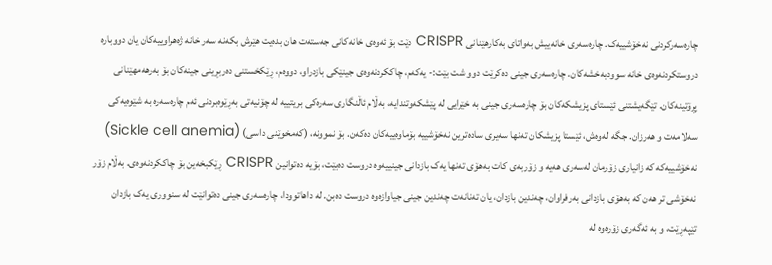چارەسەرکردنی نەخۆشییەک. چارەسەری خانەییش بەواتای بەکارهێنانی CRISPR دێت بۆ ئەوەی خانەکانی جەستەت هان بدەیت هێرش بکەنە سەر خانە ژەهراوییەکان یان دووبارە دروستکردنەوەی خانە سوودبەخشەکان. چارەسەری جینی دەکرێت دوو شت بێت:- یەکەم، چاککردنەوەی جینێکی بازدراو، دووەم، ڕێکخستنی دەربڕینی جینەکان بۆ بەرهەمهێنانی پڕۆتینەکان. تێگەیشتنی ئێستای پزیشکەکان بۆ چارەسەری جینی بە خێرایی لە پێشکەوتندایە، بەڵام ئاڵنگاری سەرەکی بریتییە لە چۆنیەتی بەڕێوەبردنی ئەم چارەسەرە بە شێوەیەکی سەلامەت و هەرزان. جگە لەوەش، ئێستا پزیشکان تەنها سەیری سادەترین نەخۆشییە بۆماوەییەکان دەکەن. بۆ نموونە، (کەمخوێنی داسی) (Sickle cell anemia) نەخۆشییەکە کە زانیاری زۆرمان لەسەری هەیە و زۆربەی کات بەهۆی تەنها یەک بازدانی جینییەوە دروست دەبێت، بۆیە دەتوانین CRISPR ڕێکبخەین بۆ چاککردنەوەی. بەڵام زۆر نەخۆشی تر هەن کە بەهۆی بازدانی بەرفراوان، چەندین بازدان، یان تەنانەت چەندین جینی جیاوازەوە دروست دەبن. لە داهاتوودا، چارەسەری جینی دەتوانێت لە سنووری یەک بازدان تێپەڕێت، و بە ئەگەری زۆرەوە لە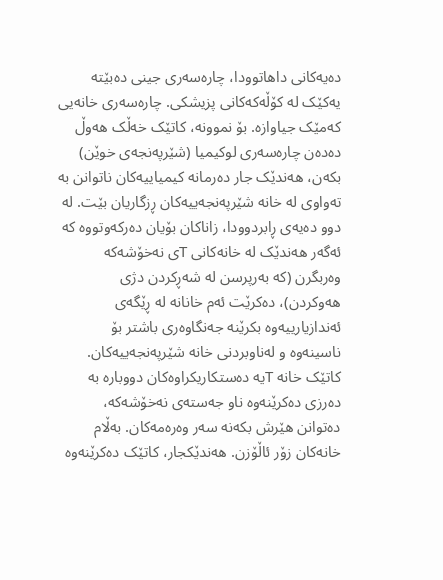دەیەکانی داهاتوودا، چارەسەری جینی دەبێتە یەکێک لە کۆڵەکەکانی پزیشکی. چارەسەری خانەیی کەمێک جیاوازە. بۆ نموونە، کاتێک خەڵک هەوڵ دەدەن چارەسەری لوکیمیا (شێرپەنجەی خوێن) بکەن، هەندێک جار دەرمانە کیمیاییەکان ناتوانن بە تەواوی لە خانە شێرپەنجەییەکان ڕزگاریان بێت. لە دوو دەیەی ڕابردوودا، زاناکان بۆیان دەرکەوتووە کە ئەگەر هەندێک لە خانەکانی Tی نەخۆشەکە وەربگرن (کە بەرپرسن لە شەڕکردن دژی هەوکردن)، دەکرێت ئەم خانانە لە ڕێگەی ئەندازیارییەوە بکرێنە جەنگاوەری باشتر بۆ ناسینەوە و لەناوبردنی خانە شێرپەنجەییەکان. کاتێک خانە Tیە دەستکاریکراوەکان دووبارە بە دەرزی دەکرێنەوە ناو جەستەی نەخۆشەکە، دەتوانن هێرش بکەنە سەر وەرەمەکان. بەڵام خانەکان زۆر ئاڵۆزن. هەندێکجار، کاتێک دەکرێنەوە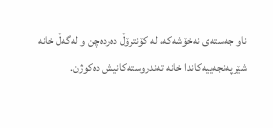ناو جەستەی نەخۆشەکە، لە کۆنترۆڵ دەردەچن و لەگەڵ خانە شێرپەنجەییەکاندا خانە تەندروستەکانیش دەکوژن.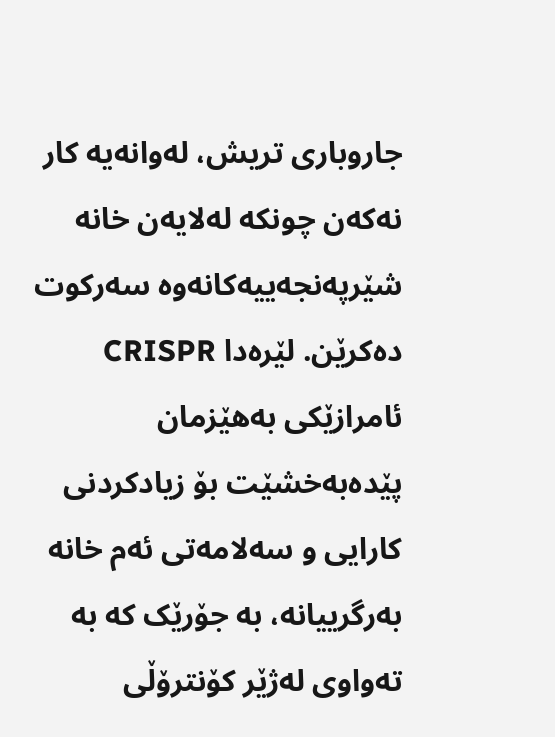جاروباری تریش، لەوانەیە کار نەکەن چونکە لەلایەن خانە شێرپەنجەییەکانەوە سەرکوت دەکرێن. لێرەدا CRISPR ئامرازێکی بەهێزمان پێدەبەخشێت بۆ زیادکردنی کارایی و سەلامەتی ئەم خانە بەرگرییانە، بە جۆرێک کە بە تەواوی لەژێر کۆنترۆڵی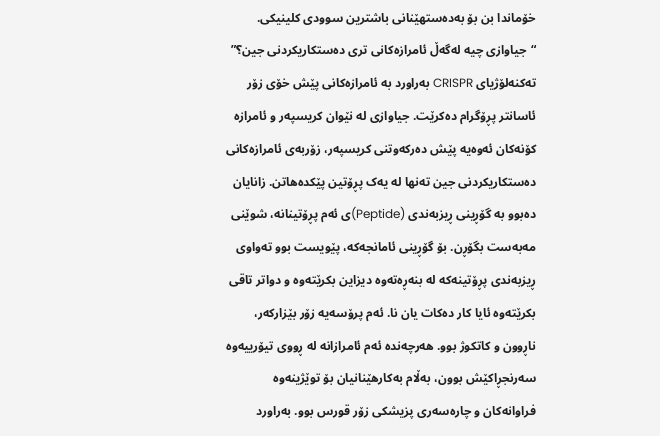خۆماندا بن بۆ بەدەستهێنانی باشترین سوودی کلینیکی.
“جیاوازی چیە لەگەڵ ئامرازەکانی تری دەستکاریکردنی جین؟”
تەکنەلۆژیای CRISPR بەراورد بە ئامرازەکانی پێش خۆی زۆر ئاسانتر پڕۆگرام دەکرێت. جیاوازی لە نێوان کریسپەر و ئامرازە کۆنەکان ئەوەیە پێش دەرکەوتنی کریسپەر، زۆربەی ئامرازەکانی دەستکاریکردنی جین تەنها لە یەک پڕۆتین پێکدەهاتن. زانایان دەبوو بە گۆڕینی ڕیزبەندی (Peptide)ی ئەم پڕۆتینانە، شوێنی مەبەست بگۆڕن. بۆ گۆڕینی ئامانجەکە، پێویست بوو تەواوی ڕیزبەندی پڕۆتینەکە لە بنەڕەتەوە دیزاین بکرێتەوە و دواتر تاقی بکرێتەوە ئایا کار دەکات یان نا. ئەم پرۆسەیە زۆر بێزارکەر، ناڕوون و کاتکوژ بوو. هەرچەندە ئەم ئامرازانە لە ڕووی تیۆرییەوە سەرنجڕاکێش بوون، بەڵام بەکارهێنانیان بۆ توێژینەوە فراوانەکان و چارەسەری پزیشکی زۆر قورس بوو. بەراورد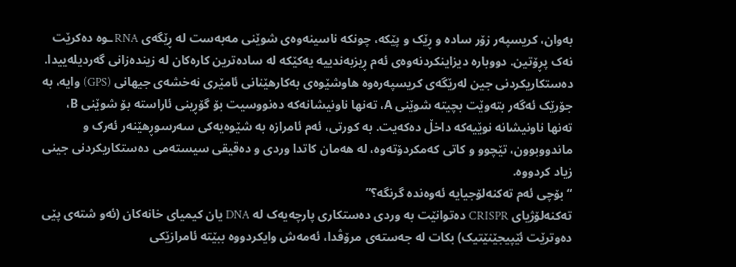بەوان، کریسپەر زۆر سادە و ڕێک و پێکە، چونکە ناسینەوەی شوێنی مەبەست لە ڕێگەی RNAـوە دەکرێت نەک پڕۆتین. دووبارە دیزاینکردنەوەی ئەم ڕیزبەندییە یەکێکە لە سادەترین کارەکان لە زیندەزانی گەردیلەییدا. دەستکاریکردنی جین لەرێگەی کریسپەرەوە هاوشێوەی بەکارهێنانی ئامێری نەخشەی جیهانی (GPS) وایە، بە جۆرێک ئەگەر بتەوێت بچیتە شوێنی A، تەنها ناونیشانەکە دەنووسیت بۆ گۆڕینی ئاراستە بۆ شوێنی B، تەنها ناونیشانە نوێیەکە داخڵ دەکەیت. بە کورتی، ئەم ئامرازە بە شێوەیەکی سەرسوڕهێنەر ئەرک و ماندووبوون، تێچوو و کاتی کەمکردۆتەوە، لە هەمان کاتدا وردی و دەقیقی سیستەمی دەستکاریکردنی جینی زیاد کردووە.
“بۆچی ئەم تەکنەلۆجیایە ئەوەندە گرنگە؟”
تەکنەلۆژیای CRISPR دەتوانێت بە وردی دەستکاری پارچەیەک لە DNA یان کیمیای خانەکان (ئەو شتەی پێی دەوترێت ئێپیجێنێتیک) بکات لە جەستەی مرۆڤدا، ئەمەش وایکردووە ببێتە ئامرازێکی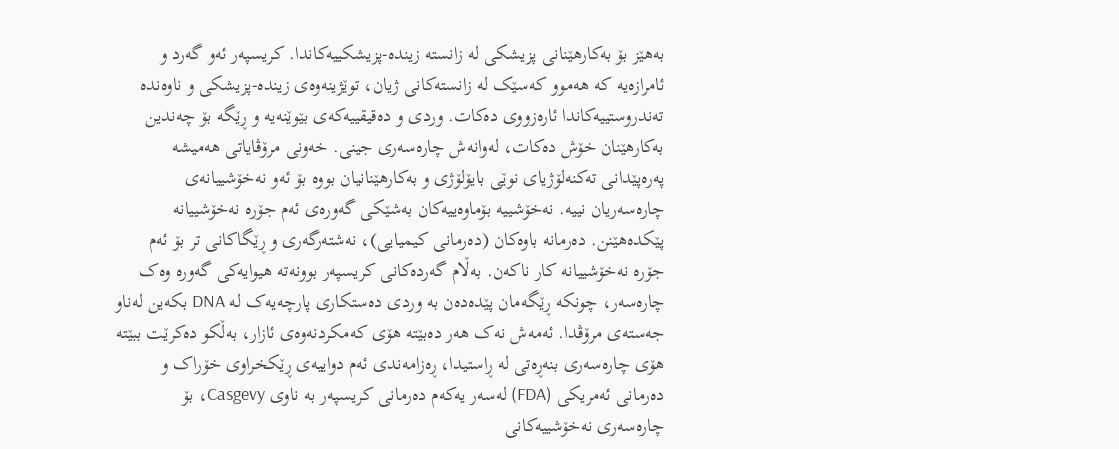بەهێز بۆ بەکارهێنانی پزیشکی لە زانستە زیندە-پزیشکییەکاندا. کریسپەر ئەو گەرد و ئامرازەیە کە هەموو کەسێک لە زانستەکانی ژیان، توێژینەوەی زیندە-پزیشکی و ناوەندە تەندروستییەکاندا ئارەزووی دەکات. وردی و دەقیقییەکەی بێوێنەیە و ڕێگە بۆ چەندین بەکارهێنان خۆش دەکات، لەوانەش چارەسەری جینی. خەونی مرۆڤایاتی هەمیشە پەرەپێدانی تەکنەلۆژیای نوێی بایۆلۆژی و بەکارهێنانیان بووە بۆ ئەو نەخۆشییانەی چارەسەریان نییە. نەخۆشییە بۆماوەییەکان بەشێکی گەورەی ئەم جۆرە نەخۆشییانە پێکدەهێنن. دەرمانە باوەکان (دەرمانی کیمیایی)، نەشتەرگەری و ڕێگاکانی تر بۆ ئەم جۆرە نەخۆشییانە کار ناکەن. بەڵام گەردەکانی کریسپەر بوونەتە هیوایەکی گەورە وەک چارەسەر، چونکە ڕێگەمان پێدەدەن بە وردی دەستکاری پارچەیەک لە DNA بکەین لەناو جەستەی مرۆڤدا. ئەمەش نەک هەر دەبێتە هۆی کەمکردنەوەی ئازار، بەڵکو دەکرێت ببێتە هۆی چارەسەری بنەڕەتی لە ڕاستیدا، ڕەزامەندی ئەم دواییەی ڕێکخراوی خۆراک و دەرمانی ئەمریکی (FDA) لەسەر یەکەم دەرمانی کریسپەر بە ناوی Casgevy، بۆ چارەسەری نەخۆشییەکانی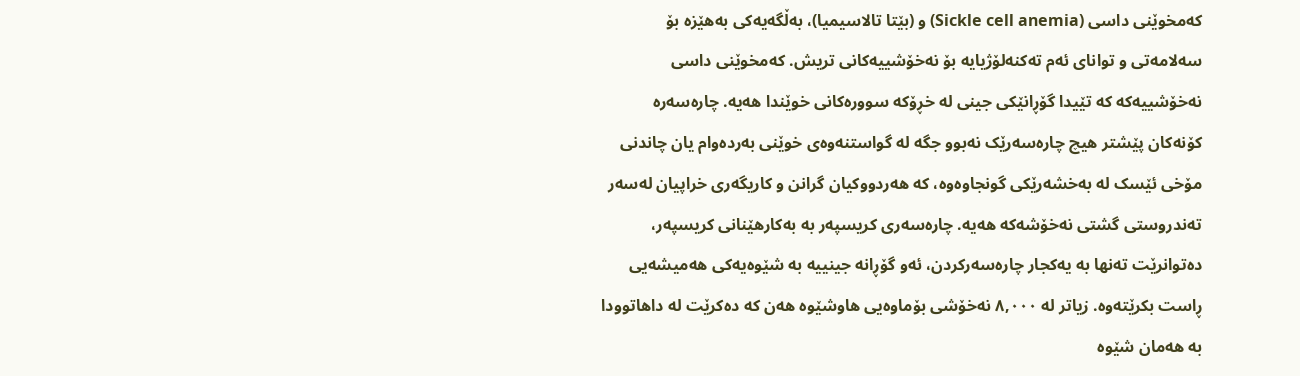کەمخوێنی داسی (Sickle cell anemia) و (بێتا تالاسیمیا)، بەڵگەیەکی بەهێزە بۆ سەلامەتی و توانای ئەم تەکنەلۆژیایە بۆ نەخۆشییەکانی تریش. کەمخوێنی داسی نەخۆشییەکە کە تێیدا گۆڕانێکی جینی لە خڕۆکە سوورەکانی خوێندا هەیە. چارەسەرە کۆنەکان پێشتر هیچ چارەسەرێک نەبوو جگە لە گواستنەوەی خوێنی بەردەوام یان چاندنی مۆخی ئێسک لە بەخشەرێکی گونجاوەوە، کە هەردووکیان گرانن و کاریگەری خراپیان لەسەر تەندروستی گشتی نەخۆشەکە هەیە. چارەسەری کریسپەر بە بەکارهێنانی کریسپەر، دەتوانرێت تەنها بە یەکجار چارەسەرکردن، ئەو گۆڕانە جینییە بە شێوەیەکی هەمیشەیی ڕاست بکرێتەوە. زیاتر لە ٨,٠٠٠ نەخۆشی بۆماوەیی هاوشێوە هەن کە دەکرێت لە داهاتوودا بە هەمان شێوە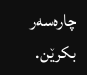چارەسەر بکرێن.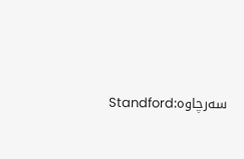سەرچاوە:Standford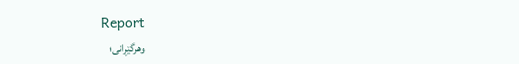Report
وهرگێڕانی؛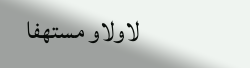لاولاو مستهفا